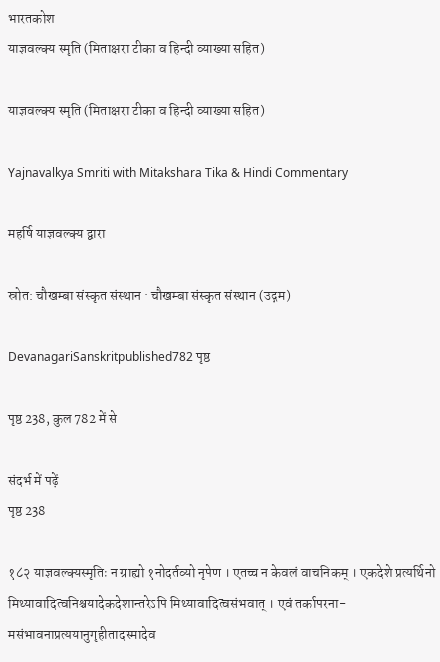भारतकोश
याज्ञवल्क्य स्मृति (मिताक्षरा टीका व हिन्दी व्याख्या सहित)

याज्ञवल्क्य स्मृति (मिताक्षरा टीका व हिन्दी व्याख्या सहित)

Yajnavalkya Smriti with Mitakshara Tika & Hindi Commentary

महर्षि याज्ञवल्क्य द्वारा

स्रोत: चौखम्बा संस्कृत संस्थान · चौखम्बा संस्कृत संस्थान (उद्गम)

DevanagariSanskritpublished782 पृष्ठ

पृष्ठ 238, कुल 782 में से

संदर्भ में पढ़ें
पृष्ठ 238

१८२ याज्ञवल्क्यस्मृतिः न ग्राह्यो १नोदर्तव्यो नृपेण । एतच्च न केवलं वाचनिकम् । एकदेशे प्रत्यर्थिनो मिथ्यावादित्वनिश्चयादेकदेशान्तरेऽपि मिथ्यावादित्वसंभवात् । एवं तर्कापरना- मसंभावनाप्रत्ययानुगृहीतादस्मादेव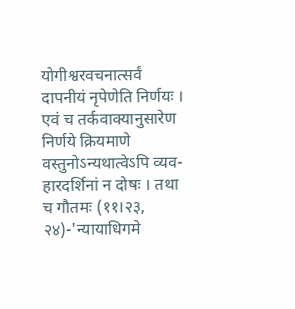योगीश्वरवचनात्सर्वं दापनीयं नृपेणेति निर्णयः । एवं च तर्कवाक्यानुसारेण निर्णये क्रियमाणे वस्तुनोऽन्यथात्वेऽपि व्यव- हारदर्शिनां न दोषः । तथा च गौतमः (११।२३, २४)-'न्यायाधिगमे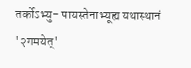तर्कोऽभ्यु- पायस्तेनाभ्यूह्य यथास्थानं '२गमयेत्'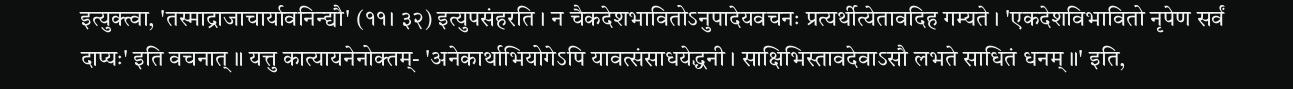इत्युक्त्वा, 'तस्माद्राजाचार्यावनिन्द्यौ' (११। ३२) इत्युपसंहरति । न चैकदेशभावितोऽनुपादेयवचनः प्रत्यर्थीत्येतावदिह गम्यते । 'एकदेशविभावितो नृपेण सर्वं दाप्यः' इति वचनात् ॥ यत्तु कात्यायनेनोक्तम्- 'अनेकार्थाभियोगेऽपि यावत्संसाधयेद्धनी । साक्षिभिस्तावदेवाऽसौ लभते साधितं धनम् ॥' इति,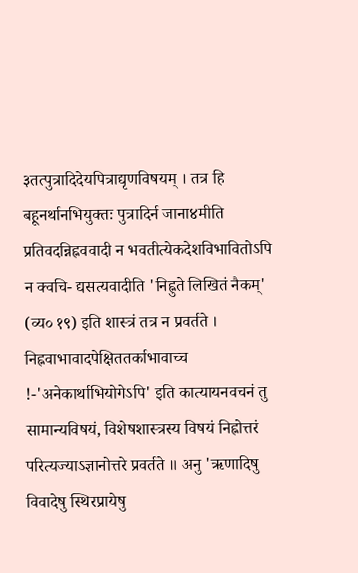३तत्पुत्रादिदेयपित्राद्यृणविषयम् । तत्र हि बहूनर्थानभियुक्तः पुत्रादिर्न जाना४मीति प्रतिवदन्निह्नववादी न भवतीत्येकदेशविभावितोऽपि न क्वचि- द्यसत्यवादीति 'निह्नुते लिखितं नैकम्' (व्य० १९) इति शास्त्रं तत्र न प्रवर्तते । निह्नवाभावादपेक्षिततर्काभावाच्च !-'अनेकार्थाभियोगेऽपि' इति कात्यायनवचनं तु सामान्यविषयं, विशेषशास्त्रस्य विषयं निह्नोत्तरं परित्यज्याऽज्ञानोत्तरे प्रवर्तते ॥ अनु 'ऋणादिषु विवादेषु स्थिरप्रायेषु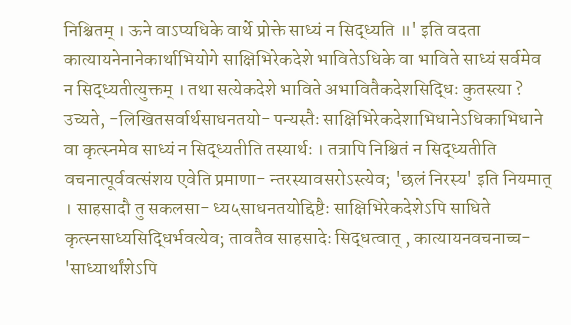निश्चितम् । ऊने वाऽप्यधिके वार्थे प्रोक्ते साध्यं न सिद्ध्यति ॥' इति वदता कात्यायनेनानेकार्थाभियोगे साक्षिभिरेकदेशे भावितेऽधिके वा भाविते साध्यं सर्वमेव न सिद्ध्यतीत्युक्तम् । तथा सत्येकदेशे भाविते अभावितैकदेशसिद्धिः कुतस्त्या ? उच्यते, -लिखितसर्वार्थसाधनतयो- पन्यस्तैः साक्षिभिरेकदेशाभिधानेऽधिकाभिधाने वा कृत्स्नमेव साध्यं न सिद्ध्यतीति तस्यार्थः । तत्रापि निश्चितं न सिद्ध्यतीति वचनात्पूर्ववत्संशय एवेति प्रमाणा- न्तरस्यावसरोऽस्त्येव; 'छलं निरस्य' इति नियमात् । साहसादौ तु सकलसा- ध्य५साधनतयोद्दिष्टैः साक्षिभिरेकदेशेऽपि साधिते कृत्स्नसाध्यसिद्धिर्भवत्येव; तावतैव साहसादेः सिद्धत्वात् , कात्यायनवचनाच्च- 'साध्यार्थांशेऽपि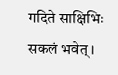गदिते साक्षिभिः सकलं भवेत् ।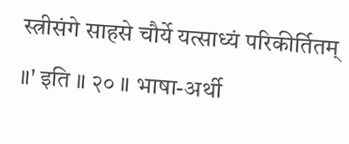स्त्रीसंगे साहसे चौर्ये यत्साध्यं परिकीर्तितम् ॥' इति ॥ २० ॥ भाषा-अर्थी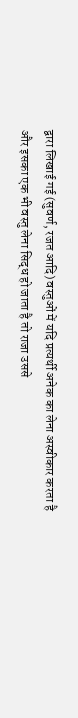द्वारा लिखाई गई (सुवर्ण, रजत आदि) वस्तुओं में यदि प्रत्यर्थी अनेक का लेना अस्वीकार करता है और इसका एक भी वस्तु लेना सिद्ध हो जाता है तो राजा उससे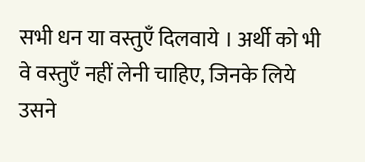सभी धन या वस्तुएँ दिलवाये । अर्थी को भी वे वस्तुएँ नहीं लेनी चाहिए, जिनके लिये उसने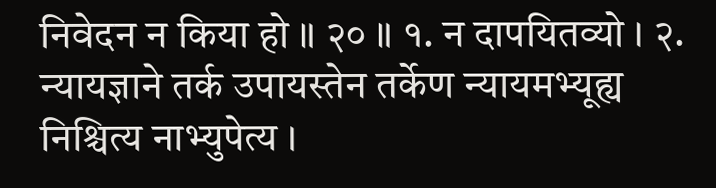निवेदन न किया हो ॥ २० ॥ १. न दापयितव्यो । २. न्यायज्ञाने तर्क उपायस्तेन तर्केण न्यायमभ्यूह्य निश्चित्य नाभ्युपेत्य ।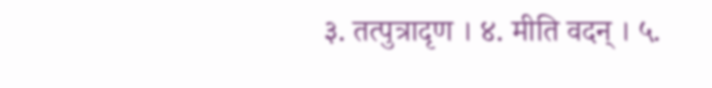३. तत्पुत्रादृण । ४. मीति वदन् । ५.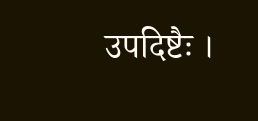उपदिष्टैः ।